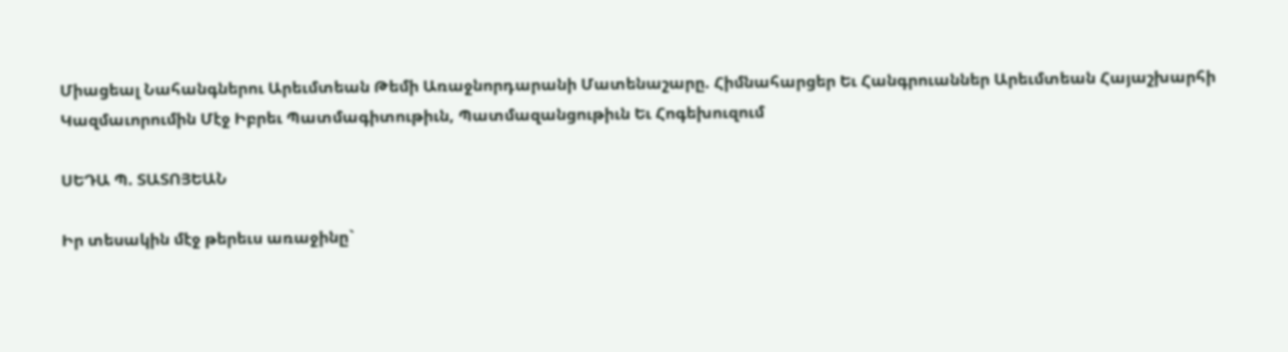Միացեալ Նահանգներու Արեւմտեան Թեմի Առաջնորդարանի Մատենաշարը. Հիմնահարցեր Եւ Հանգրուաններ Արեւմտեան Հայաշխարհի Կազմաւորումին Մէջ Իբրեւ Պատմագիտութիւն, Պատմազանցութիւն Եւ Հոգեխուզում

ՍԵԴԱ Պ. ՏԱՏՈՅԵԱՆ

Իր տեսակին մէջ թերեւս առաջինը`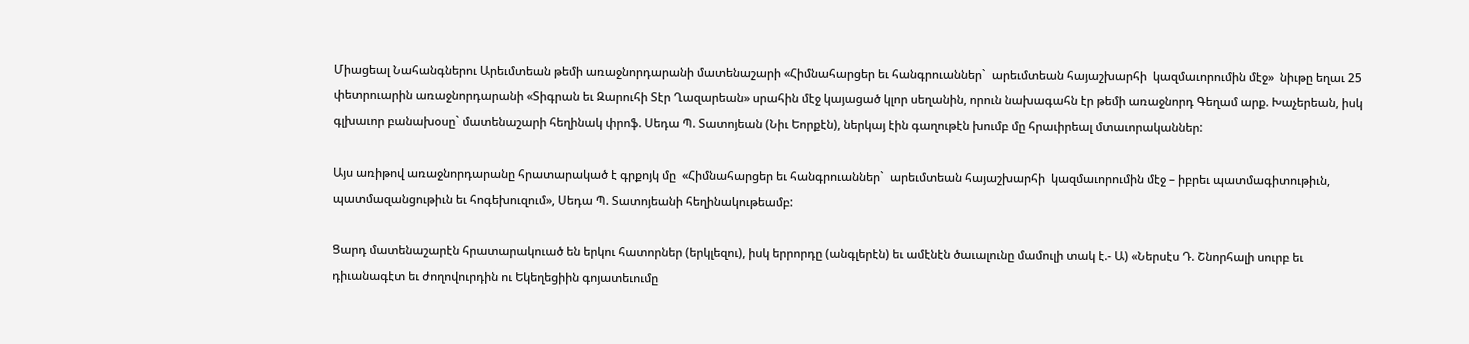Միացեալ Նահանգներու Արեւմտեան թեմի առաջնորդարանի մատենաշարի «Հիմնահարցեր եւ հանգրուաններ`  արեւմտեան հայաշխարհի  կազմաւորումին մէջ»  նիւթը եղաւ 25 փետրուարին առաջնորդարանի «Տիգրան եւ Զարուհի Տէր Ղազարեան» սրահին մէջ կայացած կլոր սեղանին, որուն նախագահն էր թեմի առաջնորդ Գեղամ արք. Խաչերեան, իսկ գլխաւոր բանախօսը` մատենաշարի հեղինակ փրոֆ. Սեդա Պ. Տատոյեան (Նիւ Եորքէն), ներկայ էին գաղութէն խումբ մը հրաւիրեալ մտաւորականներ:

Այս առիթով առաջնորդարանը հրատարակած է գրքոյկ մը  «Հիմնահարցեր եւ հանգրուաններ`  արեւմտեան հայաշխարհի  կազմաւորումին մէջ – իբրեւ պատմագիտութիւն, պատմազանցութիւն եւ հոգեխուզում», Սեդա Պ. Տատոյեանի հեղինակութեամբ:

Ցարդ մատենաշարէն հրատարակուած են երկու հատորներ (երկլեզու), իսկ երրորդը (անգլերէն) եւ ամէնէն ծաւալունը մամուլի տակ է.- Ա) «Ներսէս Դ. Շնորհալի սուրբ եւ դիւանագէտ եւ ժողովուրդին ու Եկեղեցիին գոյատեւումը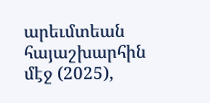արեւմտեան հայաշխարհին մէջ (2025),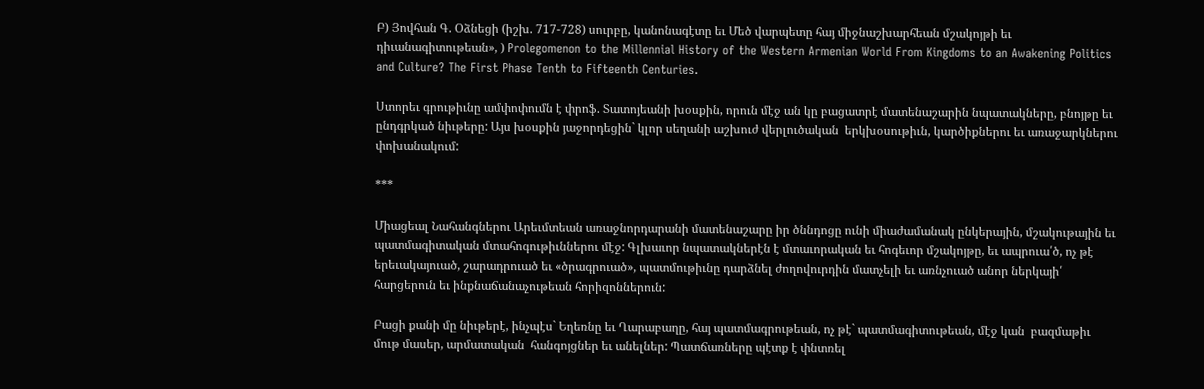Բ) Յովհան Գ. Օձնեցի (իշխ. 717-728) սուրբը, կանոնագէտը եւ Մեծ վարպետը հայ միջնաշխարհեան մշակոյթի եւ դիւանագիտութեան», ) Prolegomenon to the Millennial History of the Western Armenian World From Kingdoms to an Awakening Politics and Culture? The First Phase Tenth to Fifteenth Centuries.

Ստորեւ գրութիւնը ամփոփումն է փրոֆ. Տատոյեանի խօսքին, որուն մէջ ան կը բացատրէ մատենաշարին նպատակները, բնոյթը եւ ընդգրկած նիւթերը: Այս խօսքին յաջորդեցին` կլոր սեղանի աշխուժ վերլուծական  երկխօսութիւն, կարծիքներու եւ առաջարկներու փոխանակում:

***

Միացեալ Նահանգներու Արեւմտեան առաջնորդարանի մատենաշարը իր ծննդոցը ունի միաժամանակ ընկերային, մշակութային եւ պատմագիտական մտահոգութիւններու մէջ: Գլխաւոր նպատակներէն է մտաւորական եւ հոգեւոր մշակոյթը, եւ ապրուա՛ծ, ոչ թէ երեւակայուած, շարադրուած եւ «ծրագրուած», պատմութիւնը դարձնել ժողովուրդին մատչելի եւ առնչուած անոր ներկայի՛ հարցերուն եւ ինքնաճանաչութեան հորիզոններուն:

Բացի քանի մը նիւթերէ, ինչպէս` Եղեռնը եւ Ղարաբաղը, հայ պատմագրութեան, ոչ թէ` պատմագիտութեան, մէջ կան  բազմաթիւ մութ մասեր, արմատական  հանգոյցներ եւ անելներ: Պատճառները պէտք է փնտռել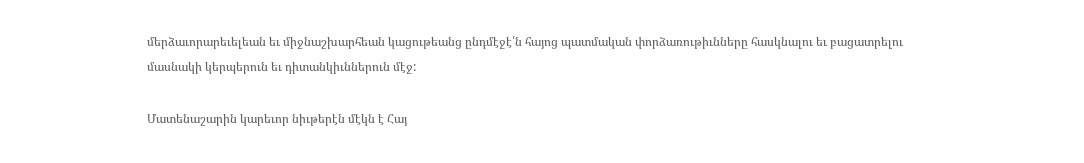մերձաւորարեւելեան եւ միջնաշխարհեան կացութեանց ընդմէջէ՛ն հայոց պատմական փորձառութիւնները հասկնալու եւ բացատրելու մասնակի կերպերուն եւ դիտանկիւններուն մէջ:

Մատենաշարին կարեւոր նիւթերէն մէկն է Հայ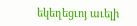եկեղեցւոյ աւելի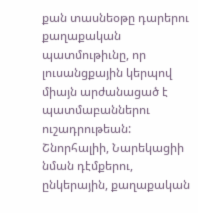քան տասնեօթը դարերու քաղաքական պատմութիւնը, որ լուսանցքային կերպով միայն արժանացած է պատմաբաններու ուշադրութեան:  Շնորհալիի, Նարեկացիի նման դէմքերու, ընկերային, քաղաքական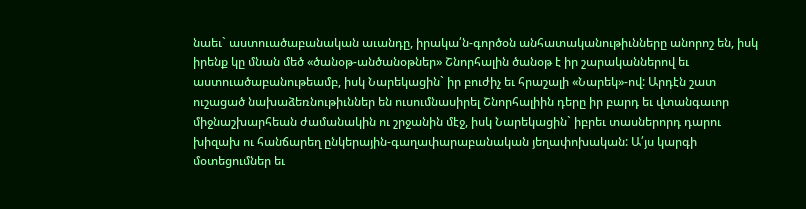նաեւ` աստուածաբանական աւանդը, իրակա՛ն-գործօն անհատականութիւնները անորոշ են, իսկ իրենք կը մնան մեծ «ծանօթ-անծանօթներ» Շնորհալին ծանօթ է իր շարականներով եւ աստուածաբանութեամբ, իսկ Նարեկացին` իր բուժիչ եւ հրաշալի «Նարեկ»-ով: Արդէն շատ ուշացած նախաձեռնութիւններ են ուսումնասիրել Շնորհալիին դերը իր բարդ եւ վտանգաւոր միջնաշխարհեան ժամանակին ու շրջանին մէջ, իսկ Նարեկացին` իբրեւ տասներորդ դարու խիզախ ու հանճարեղ ընկերային-գաղափարաբանական յեղափոխական: Ա՛յս կարգի մօտեցումներ եւ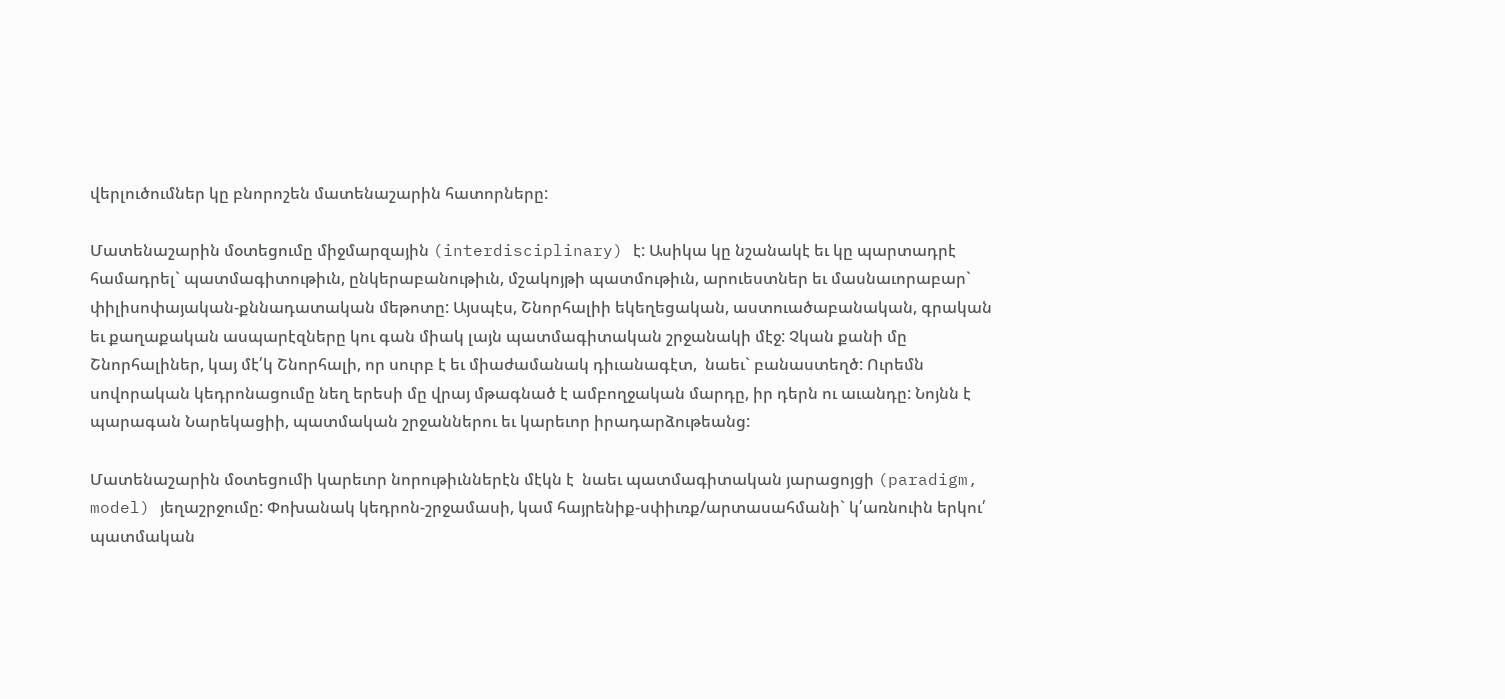վերլուծումներ կը բնորոշեն մատենաշարին հատորները:

Մատենաշարին մօտեցումը միջմարզային (interdisciplinary) է: Ասիկա կը նշանակէ եւ կը պարտադրէ համադրել` պատմագիտութիւն, ընկերաբանութիւն, մշակոյթի պատմութիւն, արուեստներ եւ մասնաւորաբար` փիլիսոփայական-քննադատական մեթոտը: Այսպէս, Շնորհալիի եկեղեցական, աստուածաբանական, գրական եւ քաղաքական ասպարէզները կու գան միակ լայն պատմագիտական շրջանակի մէջ: Չկան քանի մը Շնորհալիներ, կայ մէ՛կ Շնորհալի, որ սուրբ է եւ միաժամանակ դիւանագէտ,  նաեւ` բանաստեղծ: Ուրեմն սովորական կեդրոնացումը նեղ երեսի մը վրայ մթագնած է ամբողջական մարդը, իր դերն ու աւանդը: Նոյնն է պարագան Նարեկացիի, պատմական շրջաններու եւ կարեւոր իրադարձութեանց:

Մատենաշարին մօտեցումի կարեւոր նորութիւններէն մէկն է  նաեւ պատմագիտական յարացոյցի (paradigm, model) յեղաշրջումը: Փոխանակ կեդրոն-շրջամասի, կամ հայրենիք-սփիւռք/արտասահմանի` կ՛առնուին երկու՛ պատմական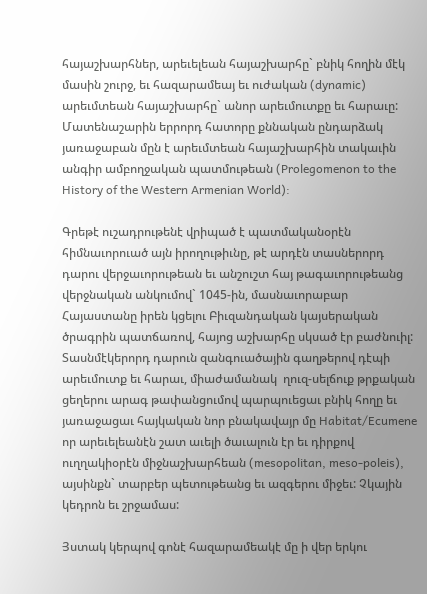հայաշխարհներ, արեւելեան հայաշխարհը` բնիկ հողին մէկ մասին շուրջ, եւ հազարամեայ եւ ուժական (dynamic) արեւմտեան հայաշխարհը` անոր արեւմուտքը եւ հարաւը: Մատենաշարին երրորդ հատորը քննական ընդարձակ յառաջաբան մըն է արեւմտեան հայաշխարհին տակաւին անգիր ամբողջական պատմութեան (Prolegomenon to the History of the Western Armenian World):

Գրեթէ ուշադրութենէ վրիպած է պատմականօրէն հիմնաւորուած այն իրողութիւնը, թէ արդէն տասներորդ դարու վերջաւորութեան եւ անշուշտ հայ թագաւորութեանց վերջնական անկումով` 1045-ին, մասնաւորաբար Հայաստանը իրեն կցելու Բիւզանդական կայսերական ծրագրին պատճառով, հայոց աշխարհը սկսած էր բաժնուիլ:  Տասնմէկերորդ դարուն զանգուածային գաղթերով դէպի արեւմուտք եւ հարաւ, միաժամանակ  ղուզ-սելճուք թրքական ցեղերու արագ թափանցումով պարպուեցաւ բնիկ հողը եւ յառաջացաւ հայկական նոր բնակավայր մը Habitat/Ecumene որ արեւելեանէն շատ աւելի ծաւալուն էր եւ դիրքով ուղղակիօրէն միջնաշխարհեան (mesopolitan, meso-poleis), այսինքն` տարբեր պետութեանց եւ ազգերու միջեւ: Չկային կեդրոն եւ շրջամաս:

Յստակ կերպով գոնէ հազարամեակէ մը ի վեր երկու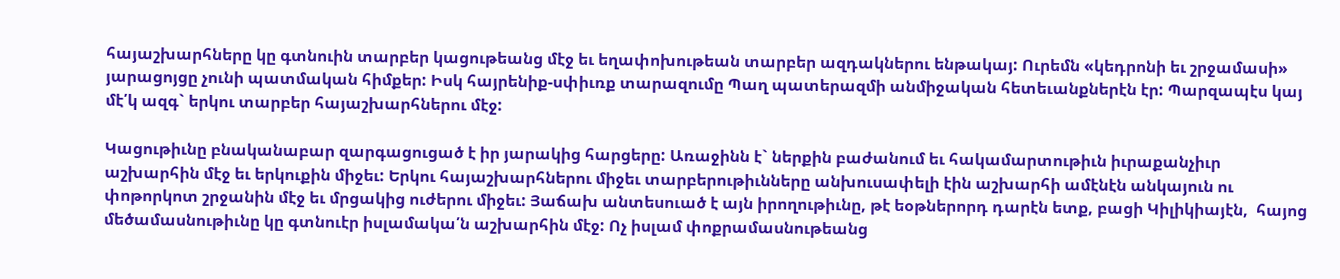հայաշխարհները կը գտնուին տարբեր կացութեանց մէջ եւ եղափոխութեան տարբեր ազդակներու ենթակայ: Ուրեմն «կեդրոնի եւ շրջամասի» յարացոյցը չունի պատմական հիմքեր: Իսկ հայրենիք-սփիւռք տարազումը Պաղ պատերազմի անմիջական հետեւանքներէն էր: Պարզապէս կայ մէ՛կ ազգ` երկու տարբեր հայաշխարհներու մէջ:

Կացութիւնը բնականաբար զարգացուցած է իր յարակից հարցերը: Առաջինն է` ներքին բաժանում եւ հակամարտութիւն իւրաքանչիւր աշխարհին մէջ եւ երկուքին միջեւ: Երկու հայաշխարհներու միջեւ տարբերութիւնները անխուսափելի էին աշխարհի ամէնէն անկայուն ու փոթորկոտ շրջանին մէջ եւ մրցակից ուժերու միջեւ: Յաճախ անտեսուած է այն իրողութիւնը, թէ եօթներորդ դարէն ետք, բացի Կիլիկիայէն,  հայոց մեծամասնութիւնը կը գտնուէր իսլամակա՛ն աշխարհին մէջ: Ոչ իսլամ փոքրամասնութեանց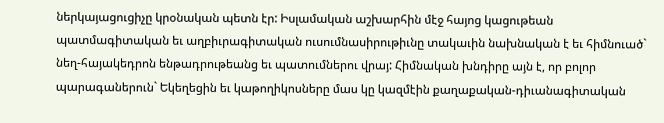ներկայացուցիչը կրօնական պետն էր: Իսլամական աշխարհին մէջ հայոց կացութեան պատմագիտական եւ աղբիւրագիտական ուսումնասիրութիւնը տակաւին նախնական է եւ հիմնուած` նեղ-հայակեդրոն ենթադրութեանց եւ պատումներու վրայ: Հիմնական խնդիրը այն է, որ բոլոր պարագաներուն` Եկեղեցին եւ կաթողիկոսները մաս կը կազմէին քաղաքական-դիւանագիտական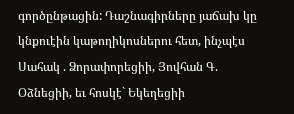գործընթացին: Դաշնագիրները յաճախ կը  կնքուէին կաթողիկոսներու հետ, ինչպէս Սահակ . Ձորափորեցիի, Յովհան Գ. Օձնեցիի, եւ հոսկէ` Եկեղեցիի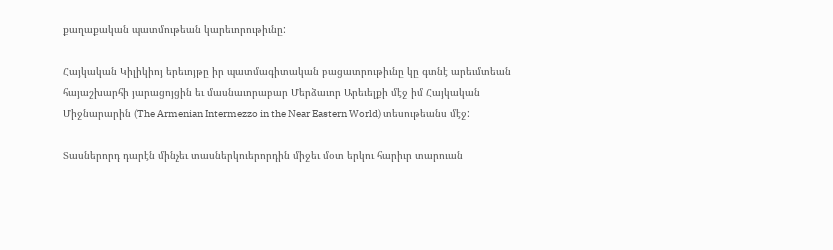քաղաքական պատմութեան կարեւորութիւնը:

Հայկական Կիլիկիոյ երեւոյթը իր պատմագիտական բացատրութիւնը կը գտնէ արեւմտեան հայաշխարհի յարացոյցին եւ մասնաւորաբար Մերձաւոր Արեւելքի մէջ իմ Հայկական Միջնարարին (The Armenian Intermezzo in the Near Eastern World) տեսութեանս մէջ:

Տասներորդ դարէն մինչեւ տասներկուերորդին միջեւ մօտ երկու հարիւր տարուան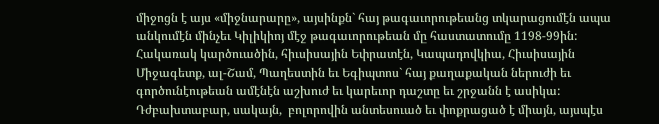միջոցն է այս «միջնարարը», այսինքն` հայ թագաւորութեանց տկարացումէն ապա անկումէն մինչեւ Կիլիկիոյ մէջ թագաւորութեան մը հաստատումը 1198-99ին: Հակառակ կարծուածին, հիւսիսային Եփրատէն, Կապադովկիա, Հիւսիսային Միջագետք, ալ-Շամ, Պաղեստին եւ Եգիպտոս` հայ քաղաքական ներուժի եւ գործունէութեան ամէնէն աշխուժ եւ կարեւոր դաշտը եւ շրջանն է ասիկա: Դժբախտաբար, սակայն,  բոլորովին անտեսուած եւ փոքրացած է միայն, այսպէս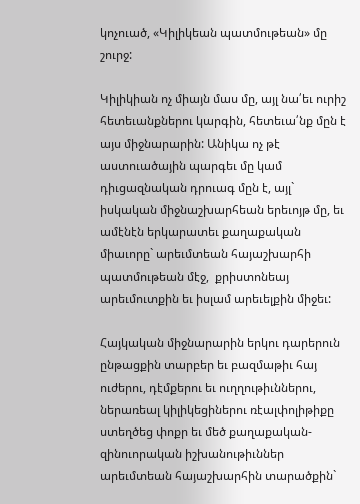կոչուած, «Կիլիկեան պատմութեան» մը շուրջ:

Կիլիկիան ոչ միայն մաս մը, այլ նա՛եւ ուրիշ հետեւանքներու կարգին, հետեւա՛նք մըն է այս միջնարարին: Անիկա ոչ թէ աստուածային պարգեւ մը կամ դիւցազնական դրուագ մըն է, այլ` իսկական միջնաշխարհեան երեւոյթ մը, եւ ամէնէն երկարատեւ քաղաքական միաւորը` արեւմտեան հայաշխարհի պատմութեան մէջ,  քրիստոնեայ արեւմուտքին եւ իսլամ արեւելքին միջեւ:

Հայկական միջնարարին երկու դարերուն ընթացքին տարբեր եւ բազմաթիւ հայ ուժերու, դէմքերու եւ ուղղութիւններու, ներառեալ կիլիկեցիներու ռէալփոլիթիքը ստեղծեց փոքր եւ մեծ քաղաքական-զինուորական իշխանութիւններ արեւմտեան հայաշխարհին տարածքին`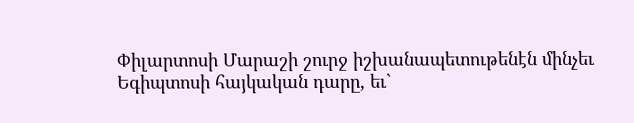Փիլարտոսի Մարաշի շուրջ իշխանապետութենէն մինչեւ Եգիպտոսի հայկական դարը, եւ`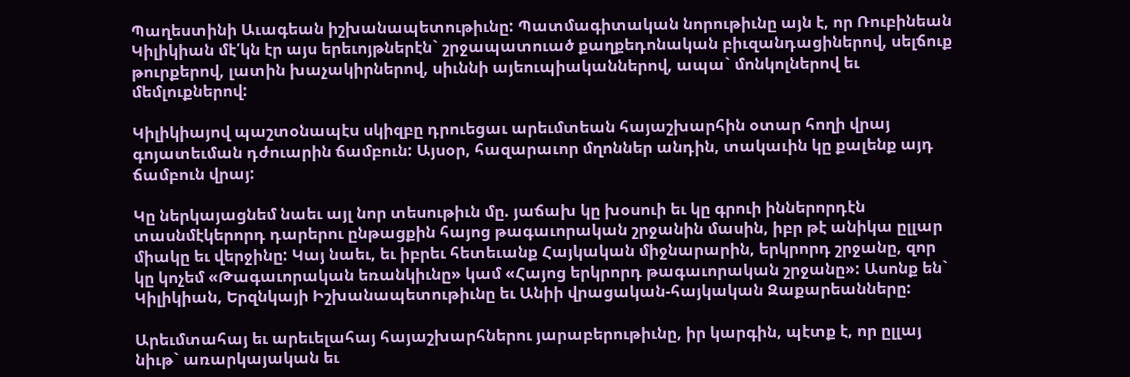Պաղեստինի Աւագեան իշխանապետութիւնը: Պատմագիտական նորութիւնը այն է, որ Ռուբինեան Կիլիկիան մէ՛կն էր այս երեւոյթներէն` շրջապատուած քաղքեդոնական բիւզանդացիներով, սելճուք թուրքերով, լատին խաչակիրներով, սիւննի այեուպիականներով, ապա` մոնկոլներով եւ մեմլուքներով:

Կիլիկիայով պաշտօնապէս սկիզբը դրուեցաւ արեւմտեան հայաշխարհին օտար հողի վրայ գոյատեւման դժուարին ճամբուն: Այսօր, հազարաւոր մղոններ անդին, տակաւին կը քալենք այդ ճամբուն վրայ:

Կը ներկայացնեմ նաեւ այլ նոր տեսութիւն մը. յաճախ կը խօսուի եւ կը գրուի իններորդէն տասնմէկերորդ դարերու ընթացքին հայոց թագաւորական շրջանին մասին, իբր թէ անիկա ըլլար միակը եւ վերջինը: Կայ նաեւ, եւ իբրեւ հետեւանք Հայկական միջնարարին, երկրորդ շրջանը, զոր կը կոչեմ «Թագաւորական եռանկիւնը» կամ «Հայոց երկրորդ թագաւորական շրջանը»: Ասոնք են` Կիլիկիան, Երզնկայի Իշխանապետութիւնը եւ Անիի վրացական-հայկական Զաքարեանները:

Արեւմտահայ եւ արեւելահայ հայաշխարհներու յարաբերութիւնը, իր կարգին, պէտք է, որ ըլլայ նիւթ` առարկայական եւ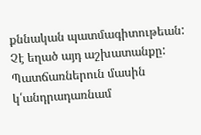քննական պատմագիտութեան: Չէ եղած այդ աշխատանքը: Պատճառներուն մասին  կ՛անդրադառնամ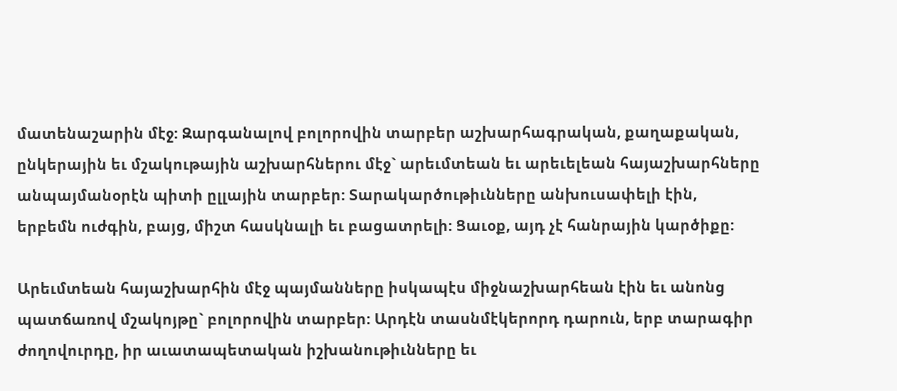մատենաշարին մէջ: Զարգանալով բոլորովին տարբեր աշխարհագրական, քաղաքական, ընկերային եւ մշակութային աշխարհներու մէջ` արեւմտեան եւ արեւելեան հայաշխարհները անպայմանօրէն պիտի ըլլային տարբեր: Տարակարծութիւնները անխուսափելի էին, երբեմն ուժգին, բայց, միշտ հասկնալի եւ բացատրելի: Ցաւօք, այդ չէ հանրային կարծիքը:

Արեւմտեան հայաշխարհին մէջ պայմանները իսկապէս միջնաշխարհեան էին եւ անոնց պատճառով մշակոյթը` բոլորովին տարբեր: Արդէն տասնմէկերորդ դարուն, երբ տարագիր ժողովուրդը, իր աւատապետական իշխանութիւնները եւ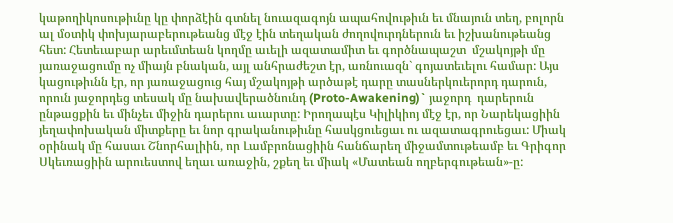կաթողիկոսութիւնը կը փորձէին գտնել նուազագոյն ապահովութիւն եւ մնայուն տեղ, բոլորն ալ մօտիկ փոխյարաբերութեանց մէջ էին տեղական ժողովուրդներուն եւ իշխանութեանց հետ: Հետեւաբար արեւմտեան կողմը աւելի ազատամիտ եւ գործնապաշտ  մշակոյթի մը յառաջացումը ոչ միայն բնական, այլ անհրաժեշտ էր, առնուազն` գոյատեւելու համար: Այս կացութիւնն էր, որ յառաջացուց հայ մշակոյթի արծաթէ դարը տասներկուերորդ դարուն, որուն յաջորդեց տեսակ մը նախավերածնունդ (Proto-Awakening)` յաջորդ  դարերուն ընթացքին եւ մինչեւ միջին դարերու աւարտը: Իրողապէս Կիլիկիոյ մէջ էր, որ Նարեկացիին յեղափոխական միտքերը եւ նոր գրականութիւնը հասկցուեցաւ ու ազատագրուեցաւ: Միակ օրինակ մը հասաւ Շնորհալիին, որ Լամբրոնացիին հանճարեղ միջամտութեամբ եւ Գրիգոր Սկեւռացիին արուեստով եղաւ առաջին, շքեղ եւ միակ «Մատեան ողբերգութեան»-ը: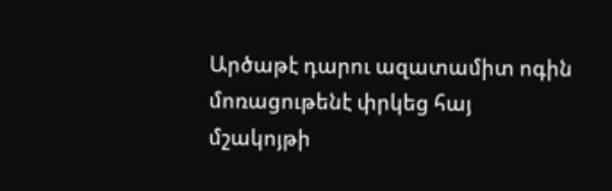Արծաթէ դարու ազատամիտ ոգին մոռացութենէ փրկեց հայ մշակոյթի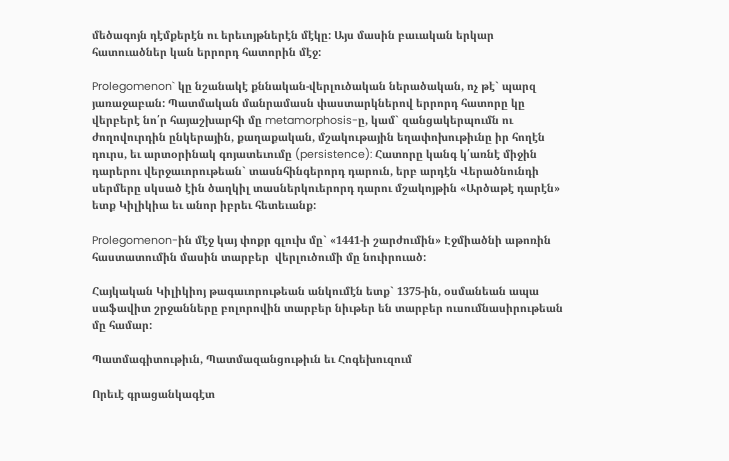մեծագոյն դէմքերէն ու երեւոյթներէն մէկը: Այս մասին բաւական երկար հատուածներ կան երրորդ հատորին մէջ:

Prolegomenon` կը նշանակէ քննական-վերլուծական ներածական, ոչ թէ` պարզ յառաջաբան: Պատմական մանրամասն փաստարկներով երրորդ հատորը կը վերբերէ նո՛ր հայաշխարհի մը metamorphosis-ը, կամ` զանցակերպումն ու ժողովուրդին ընկերային, քաղաքական, մշակութային եղափոխութիւնը իր հողէն դուրս, եւ արտօրինակ գոյատեւումը (persistence): Հատորը կանգ կ՛առնէ միջին դարերու վերջաւորութեան` տասնհինգերորդ դարուն, երբ արդէն Վերածնունդի սերմերը սկսած էին ծաղկիլ տասներկուերորդ դարու մշակոյթին «Արծաթէ դարէն» ետք Կիլիկիա եւ անոր իբրեւ հետեւանք:

Prolegomenon-ին մէջ կայ փոքր գլուխ մը` «1441-ի շարժումին» Էջմիածնի աթոռին հաստատումին մասին տարբեր  վերլուծումի մը նուիրուած:

Հայկական Կիլիկիոյ թագաւորութեան անկումէն ետք` 1375-ին, օսմանեան ապա սաֆավիտ շրջանները բոլորովին տարբեր նիւթեր են տարբեր ուսումնասիրութեան մը համար:

Պատմագիտութիւն, Պատմազանցութիւն եւ Հոգեխուզում

Որեւէ գրացանկագէտ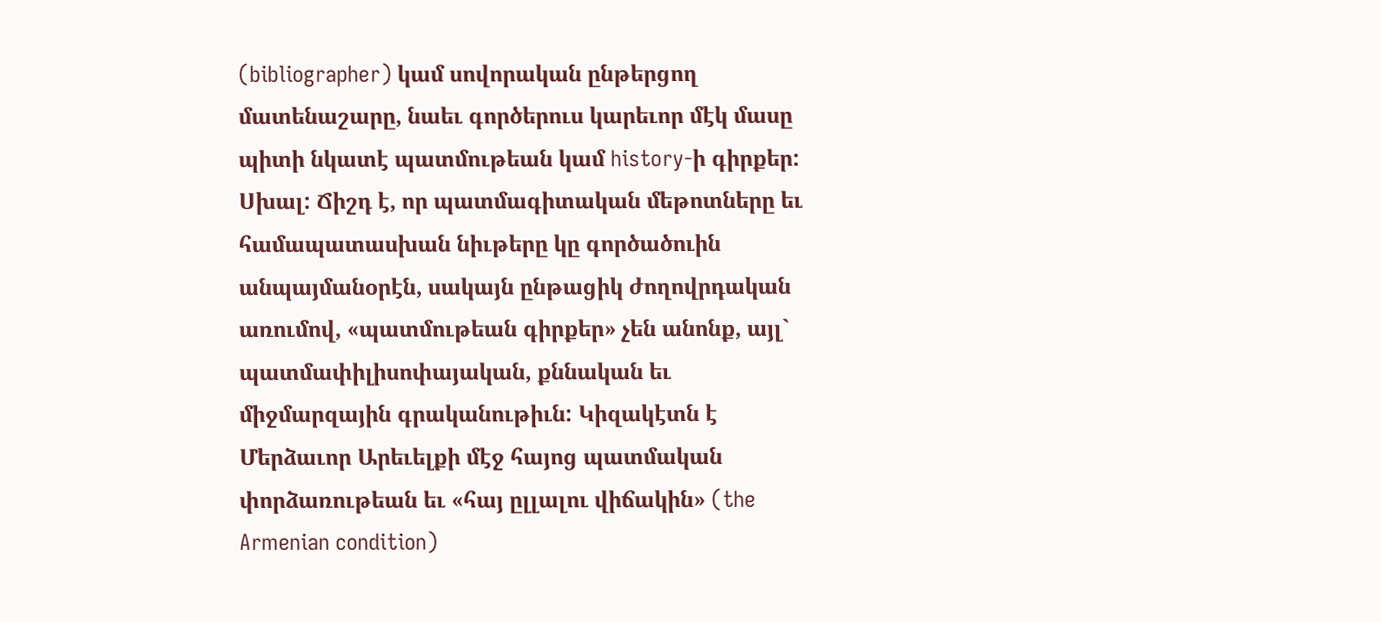(bibliographer) կամ սովորական ընթերցող մատենաշարը, նաեւ գործերուս կարեւոր մէկ մասը պիտի նկատէ պատմութեան կամ history-ի գիրքեր: Սխալ: Ճիշդ է, որ պատմագիտական մեթոտները եւ համապատասխան նիւթերը կը գործածուին անպայմանօրէն, սակայն ընթացիկ ժողովրդական առումով, «պատմութեան գիրքեր» չեն անոնք, այլ` պատմափիլիսոփայական, քննական եւ միջմարզային գրականութիւն: Կիզակէտն է Մերձաւոր Արեւելքի մէջ հայոց պատմական փորձառութեան եւ «հայ ըլլալու վիճակին» (the Armenian condition)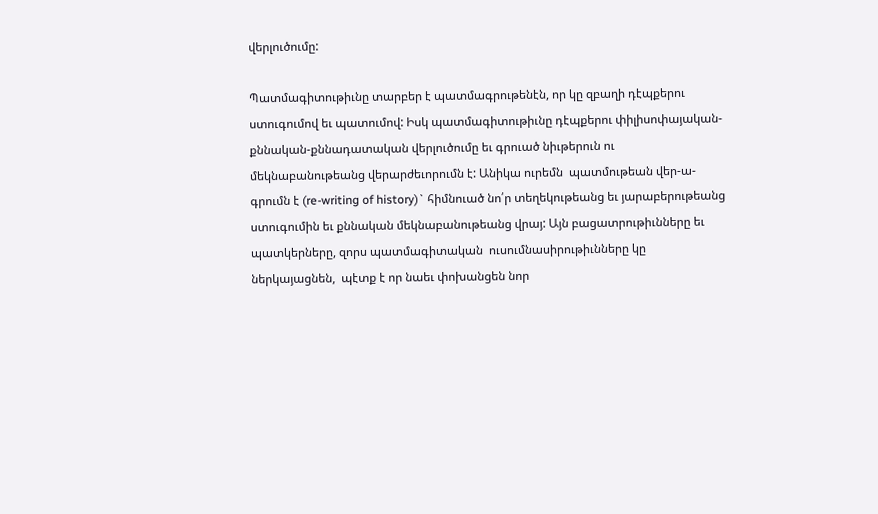վերլուծումը:

Պատմագիտութիւնը տարբեր է պատմագրութենէն, որ կը զբաղի դէպքերու ստուգումով եւ պատումով: Իսկ պատմագիտութիւնը դէպքերու փիլիսոփայական-քննական-քննադատական վերլուծումը եւ գրուած նիւթերուն ու մեկնաբանութեանց վերարժեւորումն է: Անիկա ուրեմն  պատմութեան վեր-ա-գրումն է (re-writing of history)` հիմնուած նո՛ր տեղեկութեանց եւ յարաբերութեանց ստուգումին եւ քննական մեկնաբանութեանց վրայ: Այն բացատրութիւնները եւ պատկերները, զորս պատմագիտական  ուսումնասիրութիւնները կը ներկայացնեն,  պէտք է որ նաեւ փոխանցեն նոր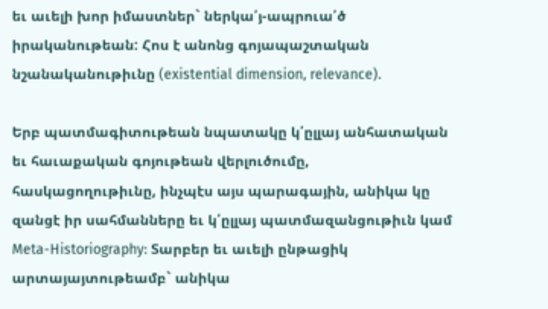եւ աւելի խոր իմաստներ` ներկա՛յ-ապրուա՛ծ իրականութեան: Հոս է անոնց գոյապաշտական նշանականութիւնը (existential dimension, relevance).

Երբ պատմագիտութեան նպատակը կ՛ըլլայ անհատական եւ հաւաքական գոյութեան վերլուծումը, հասկացողութիւնը, ինչպէս այս պարագային, անիկա կը զանցէ իր սահմանները եւ կ՛ըլլայ պատմազանցութիւն կամ Meta-Historiography: Տարբեր եւ աւելի ընթացիկ արտայայտութեամբ` անիկա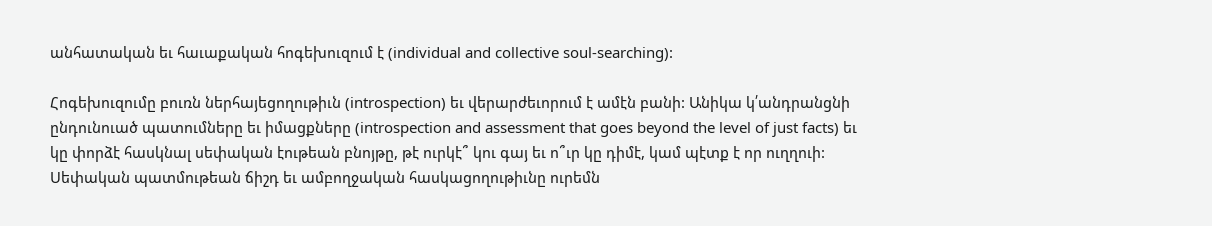անհատական եւ հաւաքական հոգեխուզում է (individual and collective soul-searching):

Հոգեխուզումը բուռն ներհայեցողութիւն (introspection) եւ վերարժեւորում է ամէն բանի: Անիկա կ՛անդրանցնի ընդունուած պատումները եւ իմացքները (introspection and assessment that goes beyond the level of just facts) եւ կը փորձէ հասկնալ սեփական էութեան բնոյթը, թէ ուրկէ՞ կու գայ եւ ո՞ւր կը դիմէ, կամ պէտք է որ ուղղուի: Սեփական պատմութեան ճիշդ եւ ամբողջական հասկացողութիւնը ուրեմն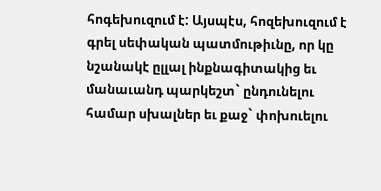հոգեխուզում է: Այսպէս, հոզեխուզում է գրել սեփական պատմութիւնը, որ կը նշանակէ ըլլալ ինքնագիտակից եւ մանաւանդ պարկեշտ` ընդունելու համար սխալներ եւ քաջ` փոխուելու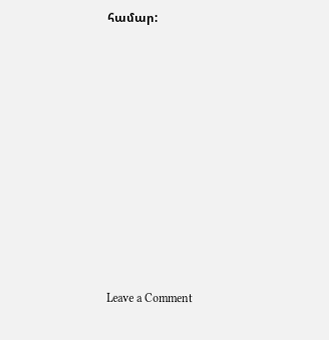համար:











Leave a Comment